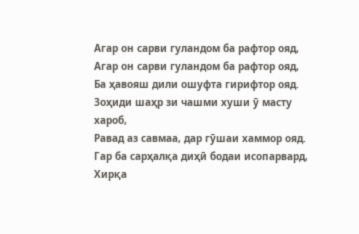Агар он сарви гуландом ба рафтор ояд,
Агар он сарви гуландом ба рафтор ояд,
Ба ҳавояш дили ошуфта гирифтор ояд.
Зоҳиди шаҳр зи чашми хуши ӯ масту хароб,
Равад аз савмаа, дар гӯшаи хаммор ояд.
Гар ба сарҳалқа диҳӣ бодаи исопарвард,
Хирқа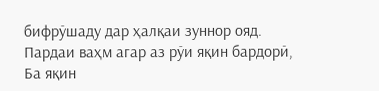бифрӯшаду дар ҳалқаи зуннор ояд.
Пардаи ваҳм агар аз рӯи яқин бардорӣ,
Ба яқин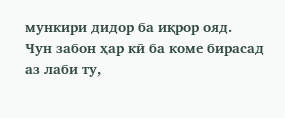мункири дидор ба иқрор ояд.
Чун забон ҳар кӣ ба коме бирасад аз лаби ту,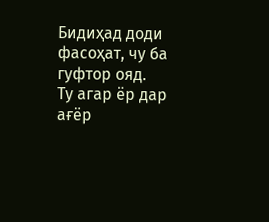Бидиҳад доди фасоҳат, чу ба гуфтор ояд.
Ту агар ёр дар ағёр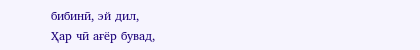бибинӣ, эй дил,
Ҳар чӣ ағёр бувад,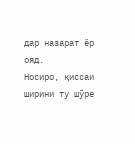дар назарат ёр ояд.
Носиро, қиссаи ширини ту шӯре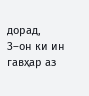дорад,
З–он ки ин гавҳар аз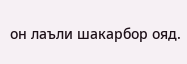он лаъли шакарбор ояд.